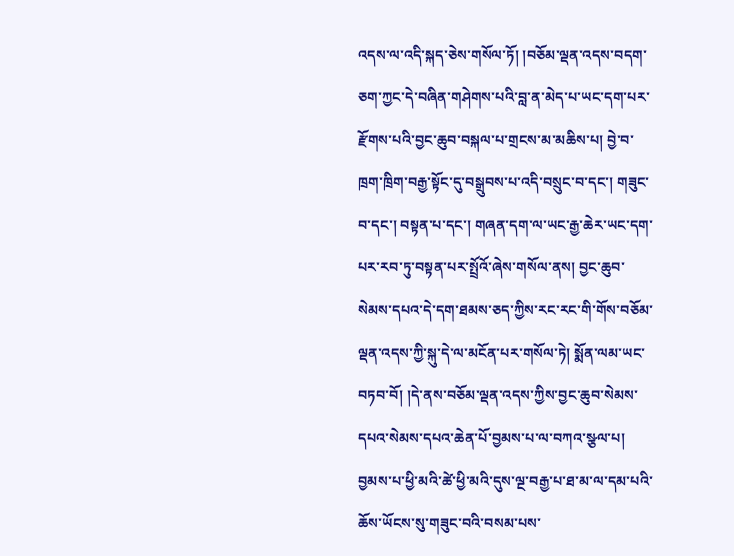འདས་ལ་འདི་སྐད་ཅེས་གསོལ་ཏོ། །བཅོམ་ལྡན་འདས་བདག་ཅག་ཀྱང་དེ་བཞིན་གཤེགས་པའི་བླ་ན་མེད་པ་ཡང་དག་པར་རྫོགས་པའི་བྱང་ཆུབ་བསྐལ་པ་གྲངས་མ་མཆིས་པ། བྱེ་བ་ཁྲག་ཁྲིག་བརྒྱ་སྟོང་དུ་བསྒྲུབས་པ་འདི་བསྲུང་བ་དང་། གཟུང་བ་དང་། བསྟན་པ་དང་། གཞན་དག་ལ་ཡང་རྒྱ་ཆེར་ཡང་དག་པར་རབ་ཏུ་བསྟན་པར་སྤྲོའོ་ཞེས་གསོལ་ནས། བྱང་ཆུབ་སེམས་དཔའ་དེ་དག་ཐམས་ཅད་ཀྱིས་རང་རང་གི་གོས་བཅོམ་ལྡན་འདས་ཀྱི་སྐུ་དེ་ལ་མངོན་པར་གསོལ་ཏེ། སྨོན་ལམ་ཡང་བཏབ་བོ། །དེ་ནས་བཅོམ་ལྡན་འདས་ཀྱིས་བྱང་ཆུབ་སེམས་དཔའ་སེམས་དཔའ་ཆེན་པོ་བྱམས་པ་ལ་བཀའ་སྩལ་པ། བྱམས་པ་ཕྱི་མའི་ཚེ་ཕྱི་མའི་དུས་ལྔ་བརྒྱ་པ་ཐ་མ་ལ་དམ་པའི་ཆོས་ཡོངས་སུ་གཟུང་བའི་བསམ་པས་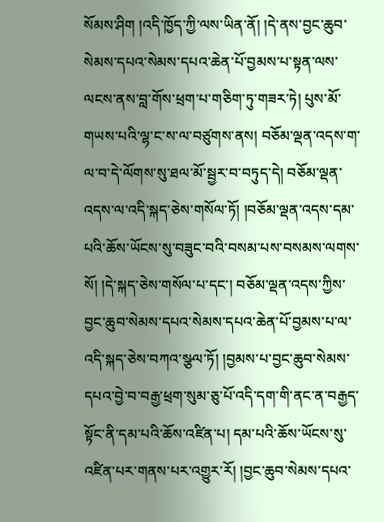སོམས་ཤིག །འདི་ཁྱོད་ཀྱི་ལས་ཡིན་ནོ། །དེ་ནས་བྱང་ཆུབ་སེམས་དཔའ་སེམས་དཔའ་ཆེན་པོ་བྱམས་པ་སྟན་ལས་ལངས་ནས་བླ་གོས་ཕྲག་པ་གཅིག་ཏུ་གཟར་ཏེ། པུས་མོ་གཡས་པའི་ལྷ་ང་ས་ལ་བཙུགས་ནས། བཅོམ་ལྡན་འདས་ག་ལ་བ་དེ་ལོགས་སུ་ཐལ་མོ་སྦྱར་བ་བཏུད་དེ། བཅོམ་ལྡན་འདས་ལ་འདི་སྐད་ཅེས་གསོལ་ཏོ། །བཅོམ་ལྡན་འདས་དམ་པའི་ཆོས་ཡོངས་སུ་བཟུང་བའི་བསམ་པས་བསམས་ལགས་སོ། །དེ་སྐད་ཅེས་གསོལ་པ་དང་། བཅོམ་ལྡན་འདས་ཀྱིས་བྱང་ཆུབ་སེམས་དཔའ་སེམས་དཔའ་ཆེན་པོ་བྱམས་པ་ལ་འདི་སྐད་ཅེས་བཀའ་སྩལ་ཏོ། །བྱམས་པ་བྱང་ཆུབ་སེམས་དཔའ་བྱེ་བ་བརྒྱ་ཕྲག་སུམ་ཅུ་པོ་འདི་དག་གི་ནང་ན་བརྒྱད་སྟོང་ནི་དམ་པའི་ཆོས་འཛིན་པ། དམ་པའི་ཆོས་ཡོངས་སུ་འཛིན་པར་གནས་པར་འགྱུར་རོ། །བྱང་ཆུབ་སེམས་དཔའ་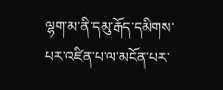ལྷག་མ་ནི་དམུ་རྒོད་དམིགས་པར་འཛིན་པ་ལ་མངོན་པར་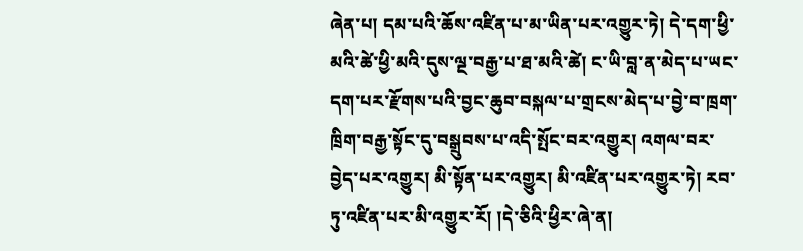ཞེན་པ། དམ་པའི་ཆོས་འཛིན་པ་མ་ཡིན་པར་འགྱུར་ཏེ། དེ་དག་ཕྱི་མའི་ཚེ་ཕྱི་མའི་དུས་ལྔ་བརྒྱ་པ་ཐ་མའི་ཚེ། ང་ཡི་བླ་ན་མེད་པ་ཡང་དག་པར་རྫོགས་པའི་བྱང་ཆུབ་བསྐལ་པ་གྲངས་མེད་པ་བྱེ་བ་ཁྲག་ཁྲིག་བརྒྱ་སྟོང་དུ་བསྒྲུབས་པ་འདི་སྤོང་བར་འགྱུར། འགལ་བར་བྱེད་པར་འགྱུར། མི་སྟོན་པར་འགྱུར། མི་འཛིན་པར་འགྱུར་ཏེ། རབ་ཏུ་འཛིན་པར་མི་འགྱུར་རོ། །དེ་ཅིའི་ཕྱིར་ཞེ་ན།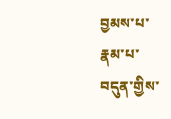བྱམས་པ་རྣམ་པ་བདུན་གྱིས་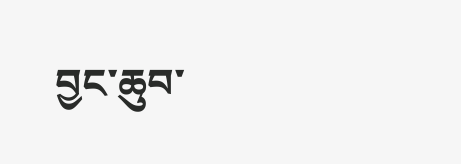བྱང་ཆུབ་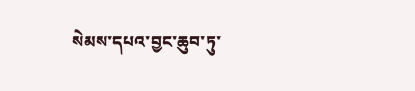སེམས་དཔའ་བྱང་ཆུབ་ཏུ་